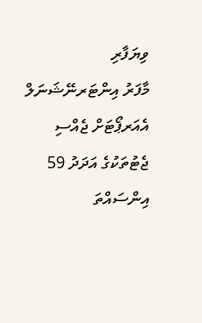ވިޔަފާރި
މާފަރު އިންޓަރނޭޝަނަލް އެއަރޕޯޓަށް ޖެއްސި ޖެޓުތަކުގެ އަދަދު 59 އިންސައްތަ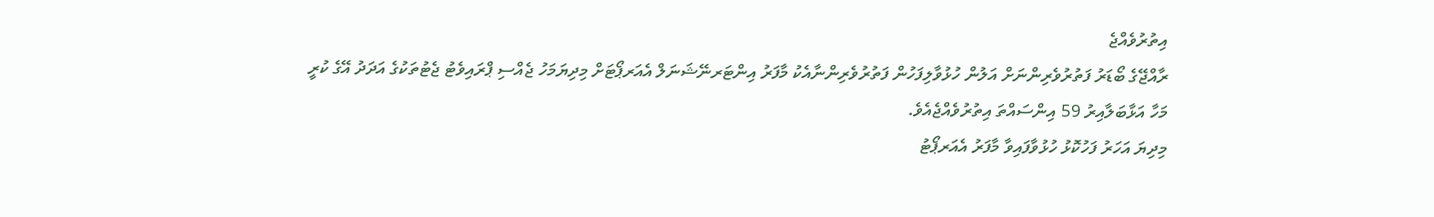އިތުރުވެއްޖެ
ރާއްޖޭގެ ބޯޑަރު ފަތުރުވެރިންނަށް އަލުން ހުޅުވާލިފަހުން ފަތުރުވެރިންނާއެކު މާފަރު އިންޓަރނޭޝަނަލް އެއަރޕޯޓަށް މިދިޔަމަހު ޖެއްސި ޕްރައިވެޓު ޖެޓުތަކުގެ އަދަދު އޭގެ ކުރީ މަހާ އަޅާބަލާއިރު 59 އިންސައްތަ އިތުރުވެއްޖެއެވެ.
މިދިޔަ އަހަރު ފަހުކޮޅު ހުޅުވާފައިވާ މާފަރު އެއަރޕޯޓު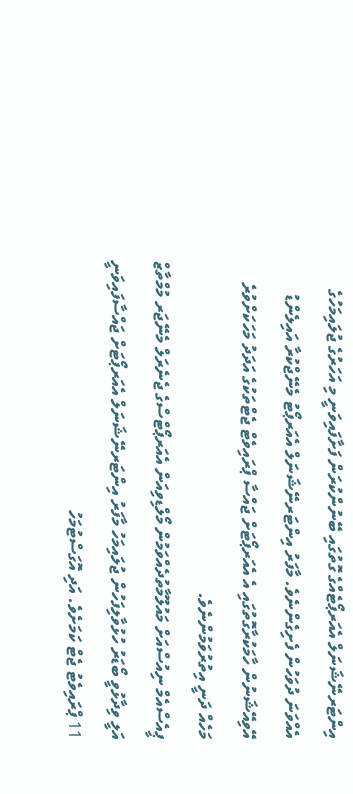އިންޓަރނޭޝަނަލް އެއަރޕޯޓެއްގެ ގޮތުގައި ބޭނުންކުރަން ފަށާފައިވަނީ މި އަހަރުގެ ޖުލައިމަހުގެ އެއްވަނަ ދުވަހުން ފެށިގެންނެވެ. މާފަރު އިންޓަރނޭޝަނަލް އެއަރޕޯޓު މެނޭޖްކުރާ އައިލެންޑު އޭވިއޭޝަނުން ހާމަކުރާގޮތުގައި އެ އެއަރޕޯޓަށް ޖައްސާ ޕްރައިވެޓް ޖެޓްތަކުގެ އަދަދު މަހަކަށްވުރެ މަހެއް ދަނީ އިތުރުވަމުންނެވެ.
ޕީއެސްއެމް ނިއުސްއަށް މައުލޫމާތުދެއްވަމުން މޯލްޑިވިއަން އެއަރޕޯޓްސްގެ ޖެނެރަލް މެނޭޖަރ މުމްތާޒް އަލީ ވިދާޅުވީ ބޯޑަރު ހުޅުވާލިފަހުން ޖުލައިމަހު މާފަރު އިންޓަރނޭޝަނަލް އެއަރޕޯޓަށް ޖައްސާފައިވަނީ 11 ޕްރައިވެޓު ޖެޓް ކަމަށެވެ. އަދި އޮގަސްޓުމަހު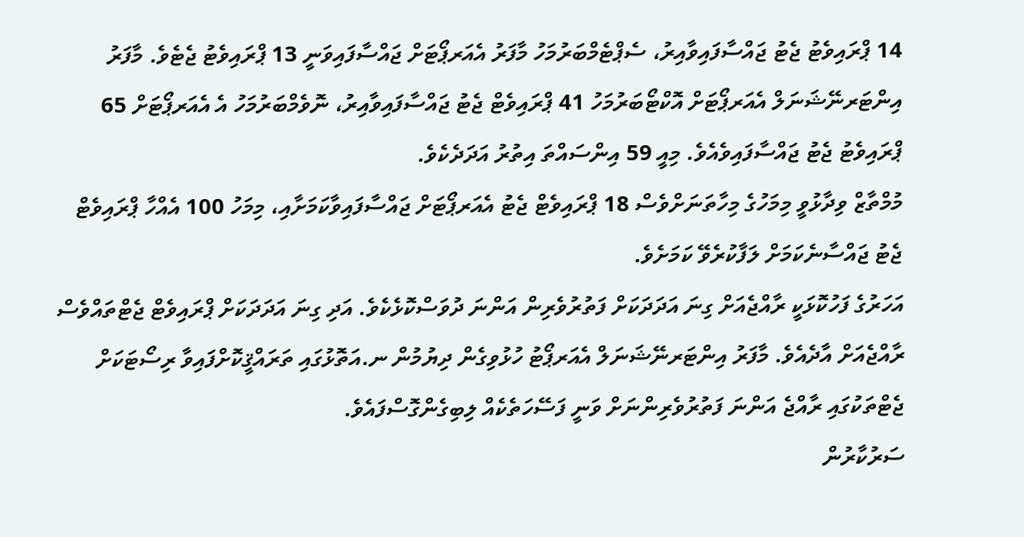14 ޕްރައިވެޓު ޖެޓު ޖައްސާފައިވާއިރު، ސެޕްޓެމްބަރުމަހު މާފަރު އެއަރޕޯޓަށް ޖައްސާފައިވަނީ 13 ޕްރައިވެޓު ޖެޓެވެ. މާފަރު އިންޓަރނޭޝަނަލް އެއަރޕޯޓަށް އޮކްޓޯބަރުމަހު 41 ޕްރައިވެޓް ޖެޓު ޖައްސާފައިވާއިރު، ނޮވެމްބަރުމަހު އެ އެއަރޕޯޓަށް 65 ޕްރައިވެޓު ޖެޓު ޖައްސާފައިވެއެވެ. މިއީ 59 އިންސައްތަ އިތުރު އަދަދެކެވެ.
މުމްތާޒް ވިދާޅުވީ މިމަހުގެ މިހާތަނަށްވެސް 18 ޕްރައިވެޓް ޖެޓު އެއަރޕޯޓަށް ޖައްސާފައިވާކަމަށާއި، މިމަހު 100 އެއްހާ ޕްރައިވެޓް ޖެޓު ޖައްސާނެކަމަށް ލަފާކުރެވޭ ކަމަށެވެ.
އަހަރުގެ ފަހުކޮޅަކީ ރާއްޖެއަށް ގިނަ އަދަދަކަށް ފަތުރުވެރިން އަންނަ ދުވަސްކޮޅެކެވެ. އަދި ގިނަ އަދަދަކަށް ޕްރައިވެޓް ޖެޓްތައްވެސް ރާއްޖެއަށް އާދެއެވެ. މާފަރު އިންޓަރނޭޝަނަލް އެއަރޕޯޓު ހުޅުވިގެން ދިޔުމުން ނ.އަތޮޅުގައި ތަރައްޤީކޮށްފައިވާ ރިސޯޓަކަށް ޖެޓްތަކުގައި ރާއްޖެ އަންނަ ފަތުރުވެރިންނަށް ވަނީ ފަސޭހަތެކެއް ލިބިގެންގޮސްފައެވެ.
ސަރުކާރުން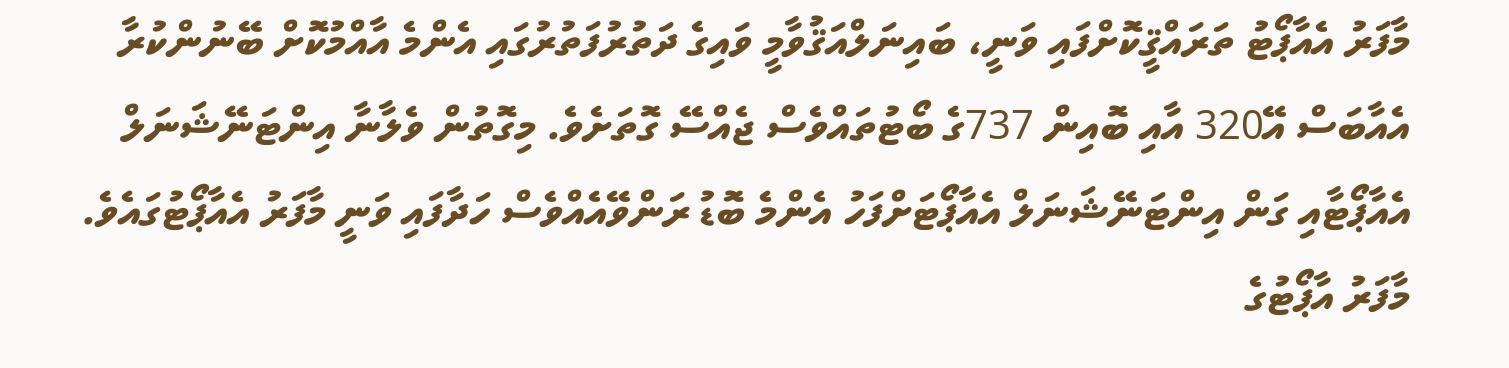މާފަރު އެއާޕޯޓު ތަރައްޤީކޮށްފައި ވަނީ، ބައިނަލްއަޤުވާމީ ވައިގެ ދަތުރުފަތުރުގައި އެންމެ އާއްމުކޮށް ބޭނުންކުރާ އެއާބަސް އޭ320 އާއި ބޮއިން 737ގެ ބޯޓުތައްވެސް ޖެއްސޭ ގޮތަށެވެ. މިގޮތުން ވެލާނާ އިންޓަނޭޝަނަލް އެއާޕޯޓާއި ގަން އިންޓަނޭޝަނަލް އެއާޕޯޓަށްފަހު އެންމެ ބޮޑު ރަންވޭއެއްވެސް ހަދާފައި ވަނީ މާފަރު އެއާޕޯޓުގައެވެ.
މާފަރު އާޕޯޓުގެ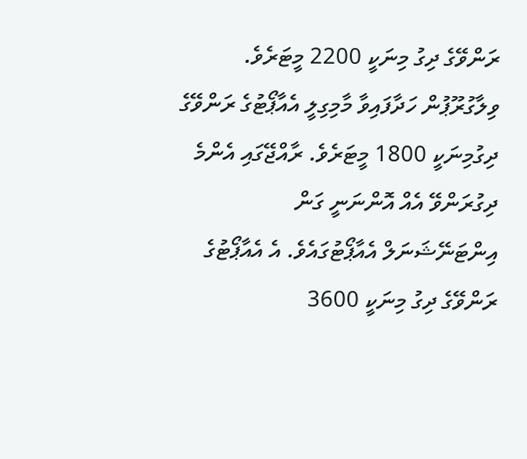ރަންވޭގެ ދިގު މިނަކީ 2200 މީޓަރެވެ. ވިލާގުރޫޕުން ހަދާފައިވާ މާމިގިލީ އެއާޕޯޓުގެ ރަންވޭގެ ދިގުމިނަކީ 1800 މީޓަރެވެ. ރާއްޖޭގައި އެންމެ ދިގުރަންވޭ އެއް އޮންނަނީ ގަން އިންޓަނޭޝަނަލް އެއާޕޯޓުގައެވެ. އެ އެއާޕޯޓުގެ ރަންވޭގެ ދިގު މިނަކީ 3600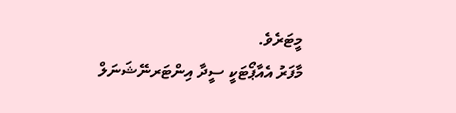މީޓަރެވެ.
މާފަރު އެއާޕޯޓަކީ ސީދާ އިންޓަރނޭޝަނަލް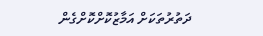ދަތުރުތަކަށް އަމާޒުކޮށްކޮށްގެން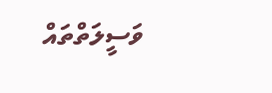ވަސީލަތްތައް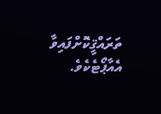ތަރައްޤީކޮށްފައިވާ އެއާޕޯޓެކެވެ.